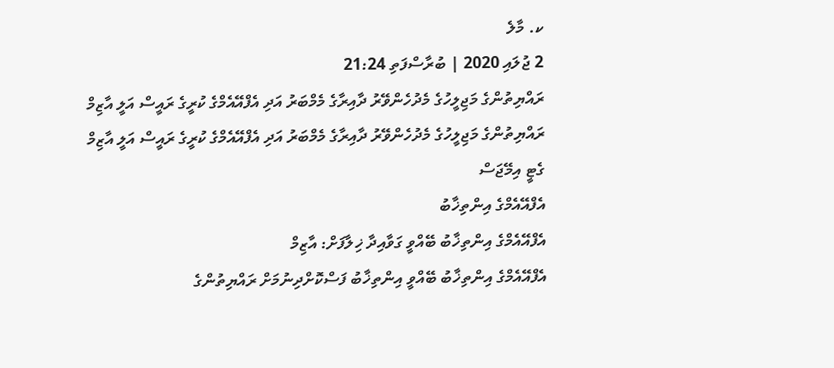ކ. މާލެ
2 ޖުލައި 2020 | ބުރާސްފަތި 21:24
ރައްޔިތުންގެ މަޖިލީހުގެ މެދުހެންވޭރު ދާއިރާގެ މެމްބަރު އަދި އެފްއޭއެމްގެ ކުރީގެ ރައީސް އަލީ އާޒިމް
ރައްޔިތުންގެ މަޖިލީހުގެ މެދުހެންވޭރު ދާއިރާގެ މެމްބަރު އަދި އެފްއޭއެމްގެ ކުރީގެ ރައީސް އަލީ އާޒިމް
ގެޓީ އިމޭޖަސް
އެފްއޭއެމްގެ އިންތިޚާބު
އެފްއޭއެމްގެ އިންތިޚާބު ބޭއްވީ ގަވާއިދާ ޚިލާފަށް: އާޒިމް
އެފްއޭއެމްގެ އިންތިޚާބު ބޭއްވީ އިންތިޚާބު ފަސްކޮށްދިނުމަށް ރައްޔިތުންގެ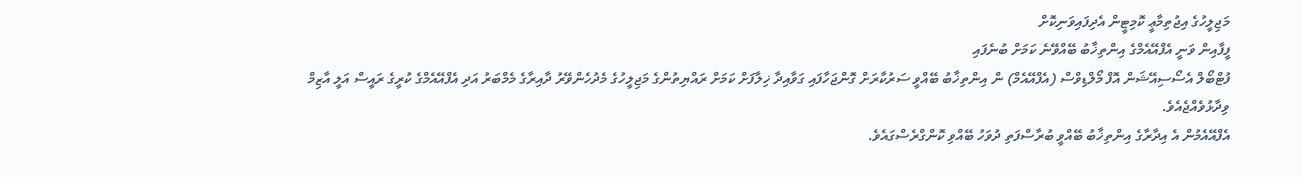މަޖިލީހުގެ އިޖުތިމާޢީ ކޮމިޓީން އެދިފައިވަނިކޮށް
ފީފާއިން ވަނީ އެފްއޭއެމްގެ އިންތިޚާބު ބޭއްވޭނެ ކަމަށް ބުނެފައި
ފުޓްބޯލް އެސޯސިއޭޝަން އޮފް މޯލްޑިވްސް (އެފްއޭއެމް) ން އިންތިޚާބު ބޭއްވީ ސަރުކާރަށް ގޮންޖަހާފައި ގަވާއިދާ ޚިލާފަށް ކަމަށް ރައްޔިތުންގެ މަޖިލީހުގެ މެދުހެންވޭރު ދާއިރާގެ މެމްބަރު އަދި އެފްއޭއެމްގެ ކުރީގެ ރައީސް އަލީ އާޒިމް ވިދާޅުވެއްޖެއެވެ.
އެފްއޭއެމުން އެ އިދާރާގެ އިންތިޚާބު ބޭއްވީ ބުރާސްފަތި ދުވަހު ބޭއްވި ކޮންގްރެސްގައެވެ.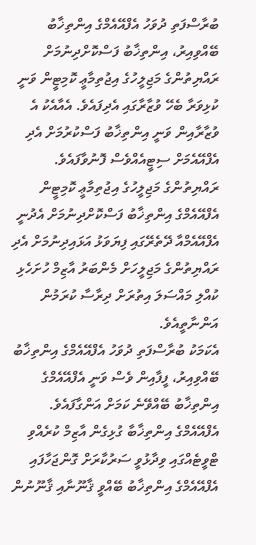ބުރާސްފަތި ދުވަހު އެފްއޭއެމްގެ އިންތިޚާބު ބޭއްވިއިރު، އިންތިޚާބު ފަސްކޮށްދިނުމަށް ރައްޔިތުންގެ މަޖިލީހުގެ އިޖުތިމާޢީ ކޮމިޓީން ވަނީ ކުޅިވަރާ ބެހޭ ވުޒާރާގައި އެދިފައެވެ. އެއާއެކު އެ ވުޒާރާއިން ވަނީ އިންތިޚާބު ފަސްކުރުމަށް އެދި އެފްއޭއެމަށް ސިޓީއެއްވެސް ފޮނުވާފައެވެ.
ރައްޔިތުންގެ މަޖިލީހުގެ އިޖުތިމާޢީ ކޮމިޓީން އެފްއޭއެމްގެ އިންތިޚާބު ފަސްކޮށްދިނުމަށް އެދުނީ އެފްއޭއެމްއާ ދޭތެރޭގައި ފިޔަވަޅު އަޅައިދިނުމަށް އެދި ރައްޔިތުންގެ މަޖިލީހަށް މެންބަރު އާޒިމް ހުށަހެޅި ކުއްލި މައްސަލަ އިތުރަށް ދިރާސާ ކުރަމުން އަންނާތީއެވެ.
އެކަމަކު ބުރާސްފަތި ދުވަހު އެފްއޭއެމްގެ އިންތިޚާބު ބޭއްވިއިރު، ފީފާއިން ވެސް ވަނީ އެފްއޭއެމްގެ އިންތިޚާބު ބޭއްވޭނެ ކަމަށް އަންގާފައެވެ.
އެފްއޭއެމްގެ އިންތިޚާބާ ގުޅިގެން އާޒިމް ކުރެއްވި ޓްވީޓެއްގައި ވިދާޅުވީ ސަރުކާރަށް ގޮންޖަހާފައި އެފްއޭއެމްގެ އިންތިޚާބު ބޭއްވީ ޤާނޫނާއި ޤާނޫނުން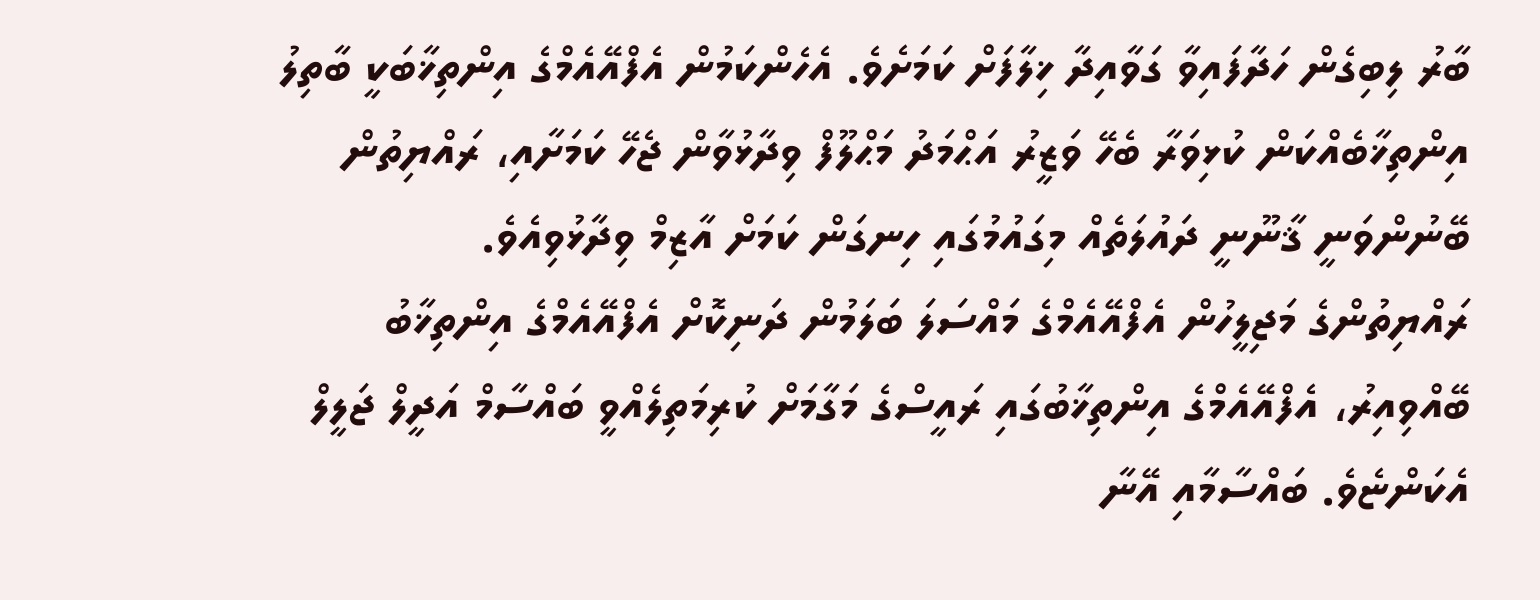ބާރު ލިބިގެން ހަދާފައިވާ ގަވާއިދާ ޚިލާފަށް ކަމަށެވެ. އެހެންކަމުން އެފްއޭއެމްގެ އިންތިޚާބަކީ ބާތިލު އިންތިޚާބެއްކަން ކުޅިވަރާ ބެހޭ ވަޒީރު އަޙްމަދު މަޙްލޫފް ވިދާޅުވާން ޖެހޭ ކަމަށާއި، ރައްޔިތުން ބޭނުންވަނީ ޤާނޫނީ ދައުލަތެއް މިގައުމުގައި ހިނގަން ކަމަށް އާޒިމް ވިދާޅުވިއެވެ.
ރައްޔިތުންގެ މަޖިލީހުން އެފްއޭއެމްގެ މައްސަލަ ބަލަމުން ދަނިކޮށް އެފްއޭއެމްގެ އިންތިޚާބު ބޭއްވިއިރު، އެފްއޭއެމްގެ އިންތިޚާބުގައި ރައީސްގެ މަގާމަށް ކުރިމަތިލެއްވީ ބައްސާމް އަދީލް ޖަލީލް އެކަންޏެވެ. ބައްސާމާއި އޭނާ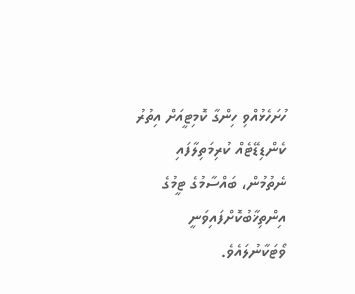ހުށަހެޅުއްވި ހިންގާ ކޮމިޓީއަށް އިތުރު ކެންޑިޑޭޓެއް ކުރިމަތިލާފައި ނެތުމުން، ބައްސާމުގެ ޓީމުގެ އިންތިޚާބުކޮށްފައިވަނީ ވޯޓަކާނުލައެވެ.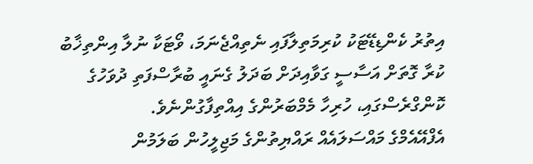އިތުރު ކެންޑިޑޭޓަކު ކުރިމަތިލާފައި ނެތިއްޖެނަމަ، ވޯޓަކާ ނުލާ އިންތިޚާބު ކުރާ ގޮތަށް އަސާސީ ގަވާއިދަށް ބަދަލު ގެނައީ ބުރާސްފަތި ދުވަހުގެ ކޮންގްރެސްގައި، ހުރިހާ މެމްބަރުންގެ އިއްތިފާގުންނެވެ.
އެފްއޭއެމްގެ މައްސަލައެއް ރައްޔިތުންގެ މަޖިލީހުން ބަލަމުން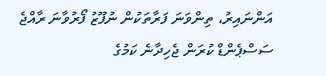އަންނައިރު، ތިންވަނަ ފަރާތަކުން ނުފޫޒު ފޯރުވާނަ ރާއްޖެ ސަސްޕެންޑް ކުރަން ޖެހިދާނެ ކަމުގެ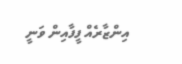އިންޒާރެއް ފީފާއިން ވަނީ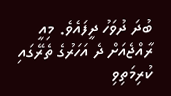ބުދަ ދުވަހު ދީފައެވެ. މިއީ ރާއްޖެއަށް ދެ އަހަރުގެ ތެރޭގައި ކުރިމަތިވި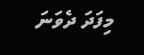މިފަދަ ދެވަނަ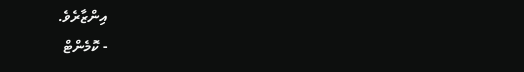އިންޒާރެވެ.
- ކޮމެންޓް